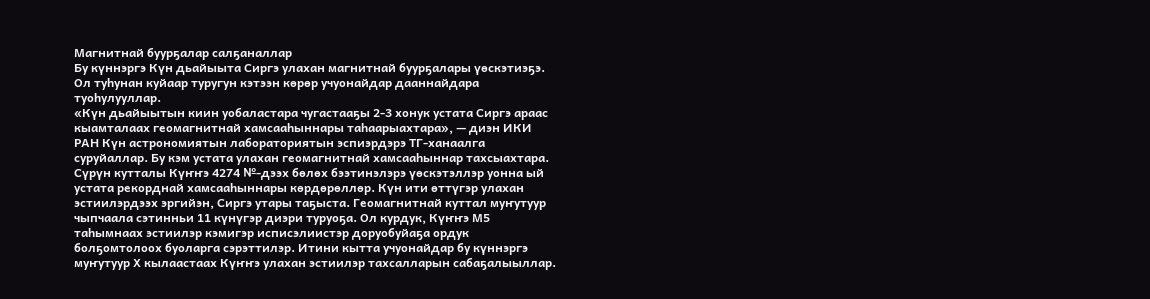Магнитнай буурҕалар салҕаналлар
Бу күннэргэ Күн дьайыыта Сиргэ улахан магнитнай буурҕалары үөскэтиэҕэ. Ол туһунан куйаар туругун кэтээн көрөр учуонайдар дааннайдара туоһулууллар.
«Күн дьайыытын киин уобаластара чугастааҕы 2-3 хонук устата Сиргэ араас кыамталаах геомагнитнай хамсааһыннары таһаарыахтара», — диэн ИКИ РАН Күн астрономиятын лабораториятын эспиэрдэрэ ТГ-ханаалга суруйаллар. Бу кэм устата улахан геомагнитнай хамсааһыннар тахсыахтара. Сүрүн кутталы Күҥҥэ 4274 №-дээх бөлөх бээтинэлэрэ үөскэтэллэр уонна ый устата рекорднай хамсааһыннары көрдөрөллөр. Күн ити өттүгэр улахан эстиилэрдээх эргийэн, Сиргэ утары таҕыста. Геомагнитнай куттал муҥутуур чыпчаала сэтинньи 11 күнүгэр диэри туруоҕа. Ол курдук, Күҥҥэ М5 таһымнаах эстиилэр кэмигэр исписэлиистэр доруобуйаҕа ордук болҕомтолоох буоларга сэрэттилэр. Итини кытта учуонайдар бу күннэргэ муҥутуур Х кылаастаах Күҥҥэ улахан эстиилэр тахсалларын сабаҕалыыллар.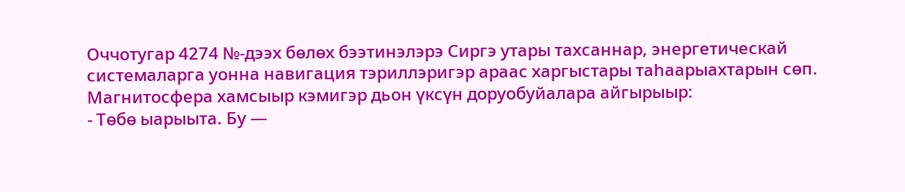Оччотугар 4274 №-дээх бөлөх бээтинэлэрэ Сиргэ утары тахсаннар, энергетическай системаларга уонна навигация тэриллэригэр араас харгыстары таһаарыахтарын сөп.
Магнитосфера хамсыыр кэмигэр дьон үксүн доруобуйалара айгырыыр:
- Төбө ыарыыта. Бу —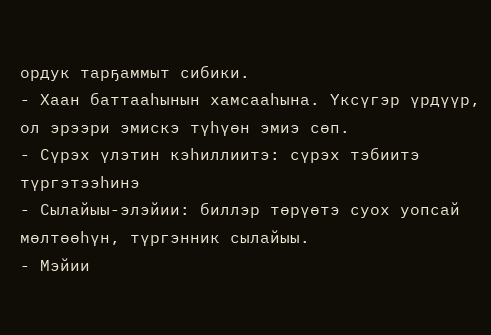ордук тарҕаммыт сибики.
- Хаан баттааһынын хамсааһына. Үксүгэр үрдүүр, ол эрээри эмискэ түһүөн эмиэ сөп.
- Сүрэх үлэтин кэһиллиитэ: сүрэх тэбиитэ түргэтээһинэ
- Сылайыы-элэйии: биллэр төрүөтэ суох уопсай мөлтөөһүн, түргэнник сылайыы.
- Мэйии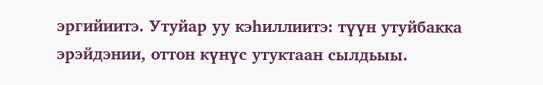эргийиитэ. Утуйар уу кэһиллиитэ: түүн утуйбакка эрэйдэнии, оттон күнүс утуктаан сылдьыы.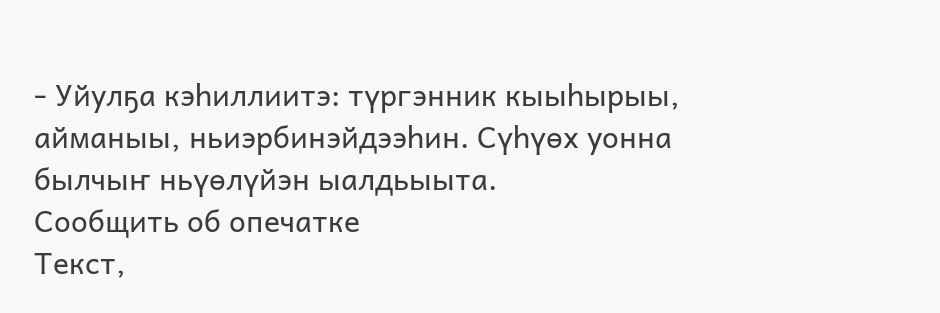- Уйулҕа кэһиллиитэ: түргэнник кыыһырыы, айманыы, ньиэрбинэйдээһин. Сүһүөх уонна былчыҥ ньүөлүйэн ыалдьыыта.
Сообщить об опечатке
Текст,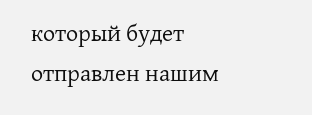который будет отправлен нашим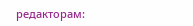редакторам: